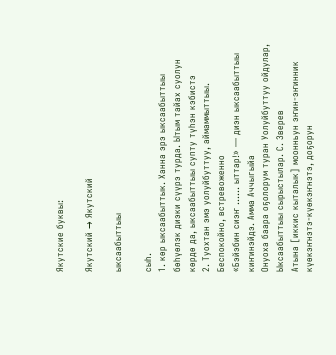Якутские буквы:

Якутский → Якутский

ыксаабыттыы

сыһ.
1. көр ыксаабыттык. Ханна эрэ ыксаабыттыы бөһүөлэк диэки сүүрэ турда. Ытым тайах суолун көрдө да, ыксаабыттыы супту түһэн кэбистэ
2. Туохтан эмэ уолуйбуттуу, аймаммыттыы. Беспокойно, встревоженно
«Бэйэбин сиэҥ …… ыттар!» — диэн ыксаабыттыы киҥинэйдэ. Амма Аччыгыйа
Онуоха баара оҕолорум туран Уолуйбуттуу ойдулар, Ыксаабыттыы сырыстылар. С. Зверев
Атына [иккис кыталык] моонньун эҥин-эҥинник күөкэҥнэтэ-күөкэҥнэтэ, доҕорун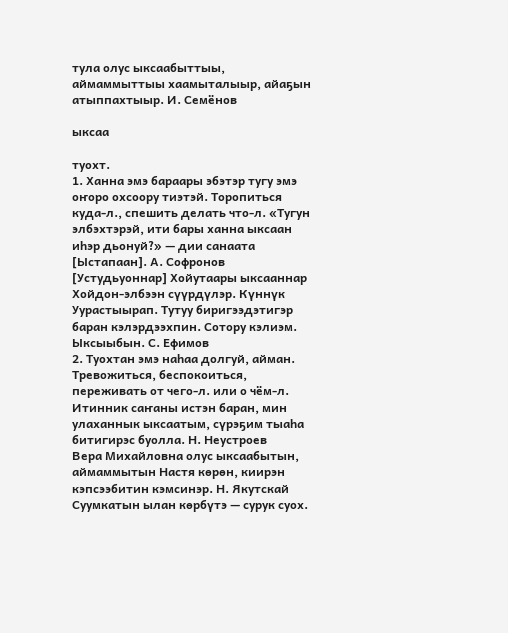тула олус ыксаабыттыы, аймаммыттыы хаамыталыыр, айаҕын атыппахтыыр. И. Семёнов

ыксаа

туохт.
1. Ханна эмэ бараары эбэтэр тугу эмэ оҥоро охсоору тиэтэй. Торопиться куда-л., спешить делать что-л. «Тугун элбэхтэрэй, ити бары ханна ыксаан иһэр дьонуй?» — дии санаата [Ыстапаан]. А. Софронов
[Устудьуоннар] Хойутаары ыксааннар Хойдон-элбээн сүүрдүлэр. Күннүк Уурастыырап. Тутуу биригээдэтигэр баран кэлэрдээхпин. Сотору кэлиэм. Ыксыыбын. С. Ефимов
2. Туохтан эмэ наһаа долгуй, айман. Тревожиться, беспокоиться, переживать от чего-л. или о чём-л.
Итинник саҥаны истэн баран, мин улаханнык ыксаатым, сүрэҕим тыаһа битигирэс буолла. Н. Неустроев
Вера Михайловна олус ыксаабытын, аймаммытын Настя көрөн, киирэн кэпсээбитин кэмсинэр. Н. Якутскай
Суумкатын ылан көрбүтэ — сурук суох.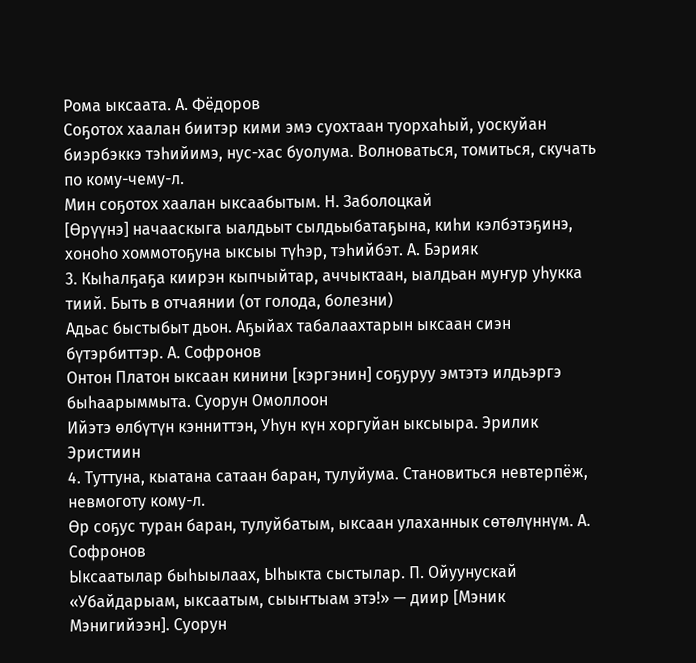Рома ыксаата. А. Фёдоров
Соҕотох хаалан биитэр кими эмэ суохтаан туорхаһый, уоскуйан биэрбэккэ тэһийимэ, нус-хас буолума. Волноваться, томиться, скучать по кому-чему-л.
Мин соҕотох хаалан ыксаабытым. Н. Заболоцкай
[Өрүүнэ] начааскыга ыалдьыт сылдьыбатаҕына, киһи кэлбэтэҕинэ, хоноһо хоммотоҕуна ыксыы түһэр, тэһийбэт. А. Бэрияк
3. Кыһалҕаҕа киирэн кыпчыйтар, аччыктаан, ыалдьан муҥур уһукка тиий. Быть в отчаянии (от голода, болезни)
Адьас быстыбыт дьон. Аҕыйах табалаахтарын ыксаан сиэн бүтэрбиттэр. А. Софронов
Онтон Платон ыксаан кинини [кэргэнин] соҕуруу эмтэтэ илдьэргэ быһаарыммыта. Суорун Омоллоон
Ийэтэ өлбүтүн кэнниттэн, Уһун күн хоргуйан ыксыыра. Эрилик Эристиин
4. Туттуна, кыатана сатаан баран, тулуйума. Становиться невтерпёж, невмоготу кому-л.
Өр соҕус туран баран, тулуйбатым, ыксаан улаханнык сөтөлүннүм. А. Софронов
Ыксаатылар быһыылаах, Ыһыкта сыстылар. П. Ойуунускай
«Убайдарыам, ыксаатым, сыыҥтыам этэ!» — диир [Мэник Мэнигийээн]. Суорун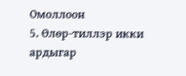Омоллоон
5. Өлөр-тиллэр икки ардыгар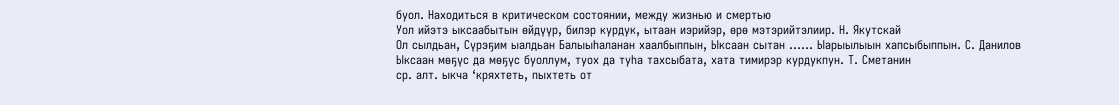буол. Находиться в критическом состоянии, между жизнью и смертью
Уол ийэтэ ыксаабытын өйдүүр, билэр курдук, ытаан иэрийэр, өрө мэтэрийтэлиир. Н. Якутскай
Ол сылдьан, Сүрэҕим ыалдьан Балыыһаланан хаалбыппын, Ыксаан сытан …… Ыарыылыын хапсыбыппын. С. Данилов
Ыксаан мөҕүс да мөҕүс буоллум, туох да туһа тахсыбата, хата тимирэр курдукпун. Т. Сметанин
ср. алт. ыкча ‘кряхтеть, пыхтеть от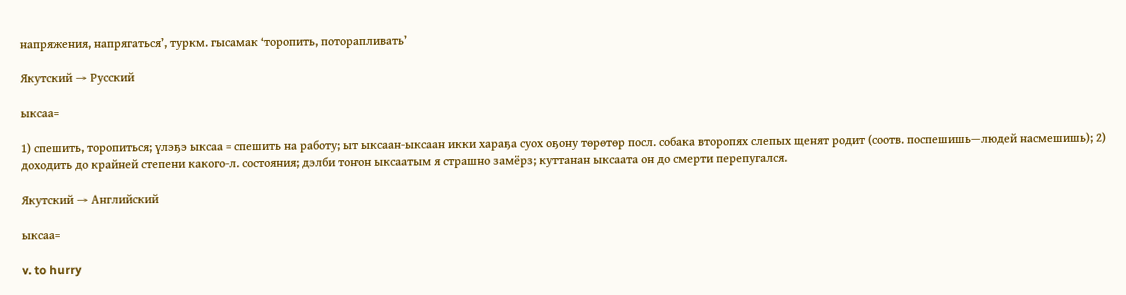напряжения, напрягаться’, туркм. гысамак ‘торопить, поторапливать’

Якутский → Русский

ыксаа=

1) спешить, торопиться; үлэҕэ ыксаа = спешить на работу; ыт ыксаан-ыксаан икки хараҕа суох оҕону төрөтөр посл. собака второпях слепых щенят родит (соотв. поспешишь—людей насмешишь); 2) доходить до крайней степени какого-л. состояния; дэлби тоҥон ыксаатым я страшно замёрз; куттанан ыксаата он до смерти перепугался.

Якутский → Английский

ыксаа=

v. to hurry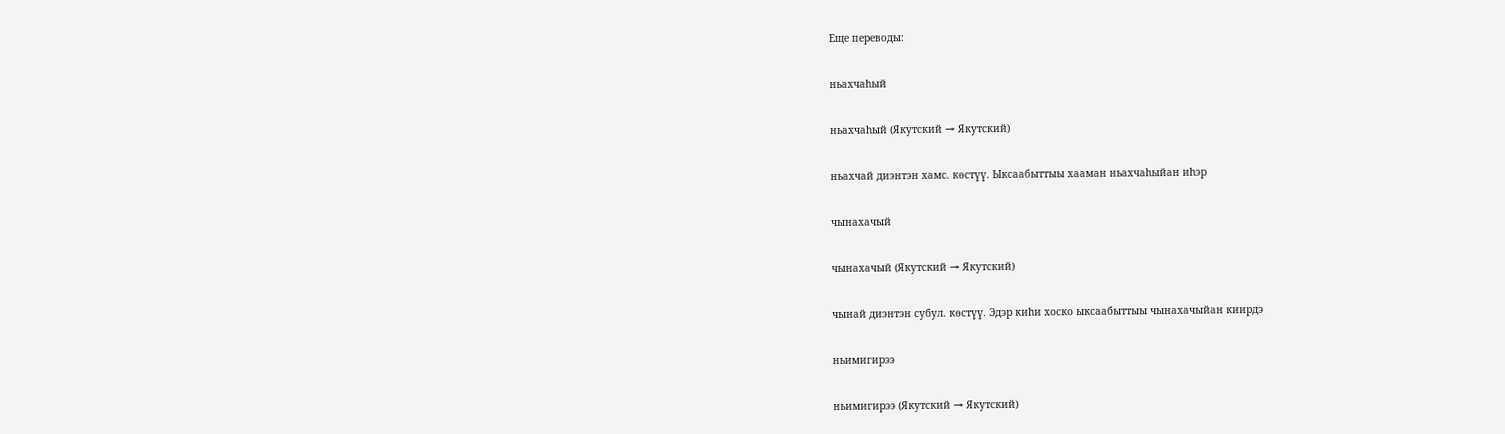Еще переводы:

ньахчаһый

ньахчаһый (Якутский → Якутский)

ньахчай диэнтэн хамс. көстүү. Ыксаабыттыы хааман ньахчаһыйан иһэр

чынахачый

чынахачый (Якутский → Якутский)

чынай диэнтэн субул. көстүү. Эдэр киһи хоско ыксаабыттыы чынахачыйан киирдэ

ньимигирээ

ньимигирээ (Якутский → Якутский)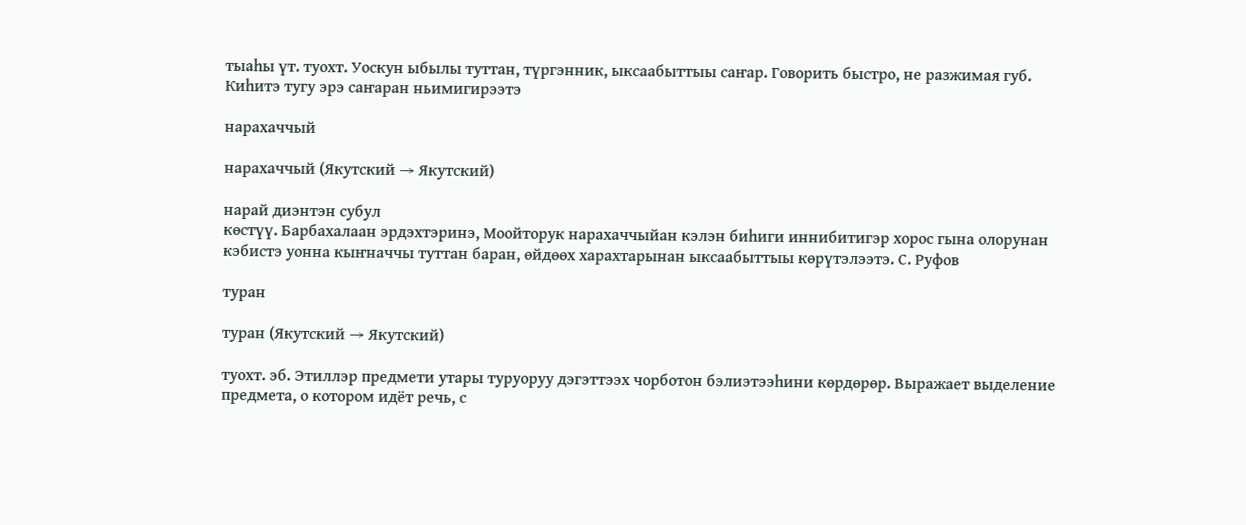тыаһы үт. туохт. Уоскун ыбылы туттан, түргэнник, ыксаабыттыы саҥар. Говорить быстро, не разжимая губ. Киһитэ тугу эрэ саҥаран ньимигирээтэ

нарахаччый

нарахаччый (Якутский → Якутский)

нарай диэнтэн субул
көстүү. Барбахалаан эрдэхтэринэ, Моойторук нарахаччыйан кэлэн биһиги иннибитигэр хорос гына олорунан кэбистэ уонна кыҥначчы туттан баран, өйдөөх харахтарынан ыксаабыттыы көрүтэлээтэ. С. Руфов

туран

туран (Якутский → Якутский)

туохт. эб. Этиллэр предмети утары туруоруу дэгэттээх чорботон бэлиэтээһини көрдөрөр. Выражает выделение предмета, о котором идёт речь, с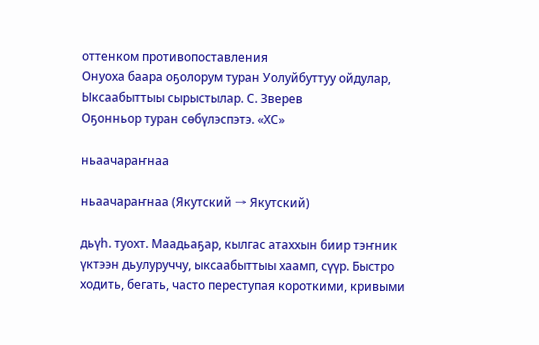оттенком противопоставления
Онуоха баара оҕолорум туран Уолуйбуттуу ойдулар, Ыксаабыттыы сырыстылар. С. Зверев
Оҕонньор туран сөбүлэспэтэ. «ХС»

ньаачараҥнаа

ньаачараҥнаа (Якутский → Якутский)

дьүһ. туохт. Маадьаҕар, кылгас атаххын биир тэҥник үктээн дьулуруччу, ыксаабыттыы хаамп, сүүр. Быстро ходить, бегать, часто переступая короткими, кривыми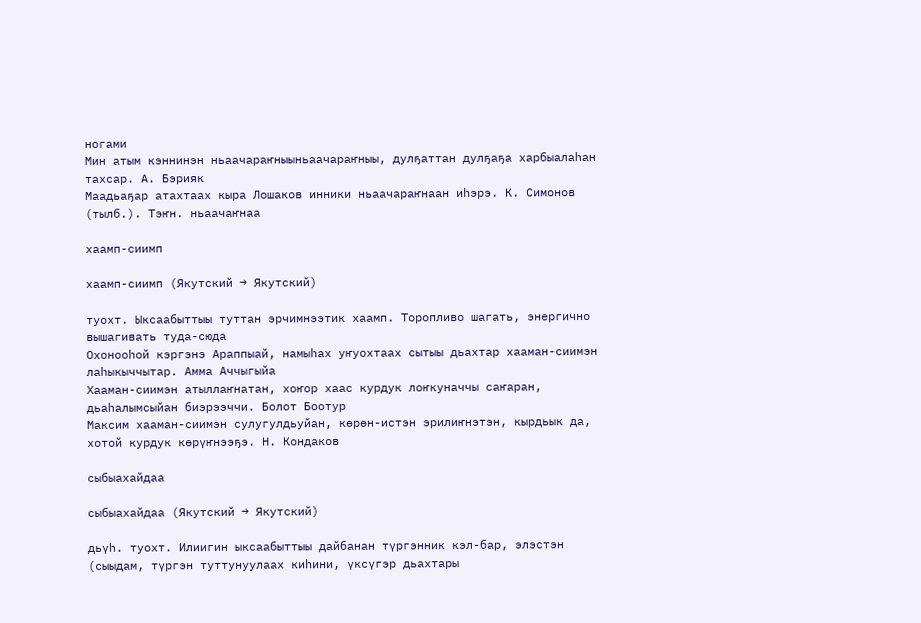ногами
Мин атым кэннинэн ньаачараҥныыньаачараҥныы, дулҕаттан дулҕаҕа харбыалаһан тахсар. А. Бэрияк
Маадьаҕар атахтаах кыра Лошаков инники ньаачараҥнаан иһэрэ. К. Симонов (тылб.). Тэҥн. ньаачаҥнаа

хаамп-сиимп

хаамп-сиимп (Якутский → Якутский)

туохт. Ыксаабыттыы туттан эрчимнээтик хаамп. Торопливо шагать, энергично вышагивать туда-сюда
Охонооһой кэргэнэ Араппыай, намыһах уҥуохтаах сытыы дьахтар хааман-сиимэн лаһыкыччытар. Амма Аччыгыйа
Хааман-сиимэн атыллаҥнатан, хоҥор хаас курдук лоҥкуначчы саҥаран, дьаһалымсыйан биэрээччи. Болот Боотур
Максим хааман-сиимэн сулугулдьуйан, көрөн-истэн эрилиҥнэтэн, кырдьык да, хотой курдук көрүҥнээҕэ. Н. Кондаков

сыбыахайдаа

сыбыахайдаа (Якутский → Якутский)

дьүһ. туохт. Илиигин ыксаабыттыы дайбанан түргэнник кэл-бар, элэстэн (сыыдам, түргэн туттунуулаах киһини, үксүгэр дьахтары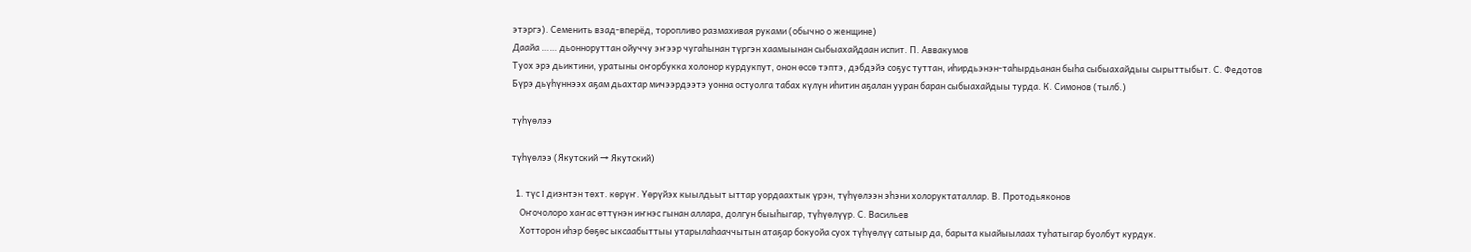этэргэ). Семенить взад-вперёд, торопливо размахивая руками (обычно о женщине)
Даайа …… дьонноруттан ойуччу эҥээр чугаһынан түргэн хаамыынан сыбыахайдаан испит. П. Аввакумов
Туох эрэ дьиктини, уратыны оҥорбукка холонор курдукпут, онон өссө тэптэ, дэбдэйэ соҕус туттан, иһирдьэнэн-таһырдьанан быһа сыбыахайдыы сырыттыбыт. С. Федотов
Бүрэ дьүһүннээх аҕам дьахтар мичээрдээтэ уонна остуолга табах күлүн иһитин аҕалан ууран баран сыбыахайдыы турда. К. Симонов (тылб.)

түһүөлээ

түһүөлээ (Якутский → Якутский)

  1. түс I диэнтэн төхт. көрүҥ. Үөрүйэх кыылдьыт ыттар уордаахтык үрэн, түһүөлээн эһэни холоруктаталлар. В. Протодьяконов
    Оҥочолоро хаҥас өттүнэн иҥнэс гынан аллара, долгун быыһыгар, түһүөлүүр. С. Васильев
    Хотторон иһэр бөҕөс ыксаабыттыы утарылаһааччытын атаҕар бокуойа суох түһүөлүү сатыыр да, барыта кыайыылаах туһатыгар буолбут курдук.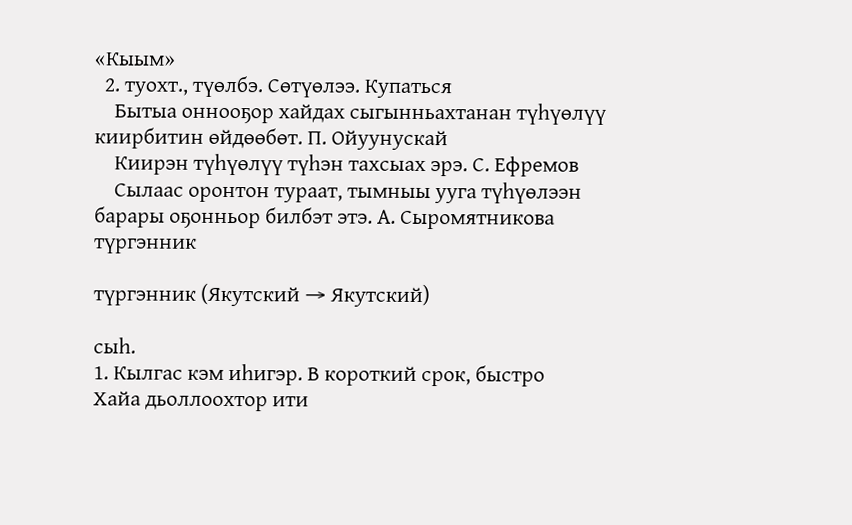«Кыым»
  2. туохт., түөлбэ. Сөтүөлээ. Купаться
    Бытыа оннооҕор хайдах сыгынньахтанан түһүөлүү киирбитин өйдөөбөт. П. Ойуунускай
    Киирэн түһүөлүү түһэн тахсыах эрэ. С. Ефремов
    Сылаас оронтон тураат, тымныы ууга түһүөлээн барары оҕонньор билбэт этэ. А. Сыромятникова
түргэнник

түргэнник (Якутский → Якутский)

сыһ.
1. Кылгас кэм иһигэр. В короткий срок, быстро
Хайа дьоллоохтор ити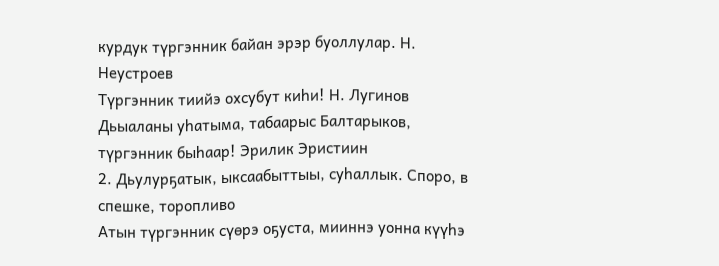курдук түргэнник байан эрэр буоллулар. Н. Неустроев
Түргэнник тиийэ охсубут киһи! Н. Лугинов
Дьыаланы уһатыма, табаарыс Балтарыков, түргэнник быһаар! Эрилик Эристиин
2. Дьулурҕатык, ыксаабыттыы, суһаллык. Споро, в спешке, торопливо
Атын түргэнник сүөрэ оҕуста, мииннэ уонна күүһэ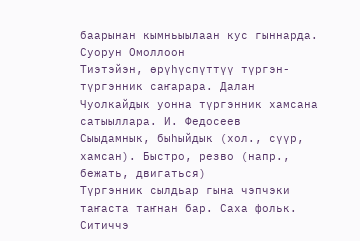баарынан кымньыылаан кус гыннарда. Суорун Омоллоон
Тиэтэйэн, өрүһүспүттүү түргэн-түргэнник саҥарара. Далан
Чуолкайдык уонна түргэнник хамсана сатыыллара. И. Федосеев
Сыыдамнык, быһыйдык (хол., сүүр, хамсан). Быстро, резво (напр., бежать, двигаться)
Түргэнник сылдьар гына чэпчэки таҥаста таҥнан бар. Саха фольк. Ситиччэ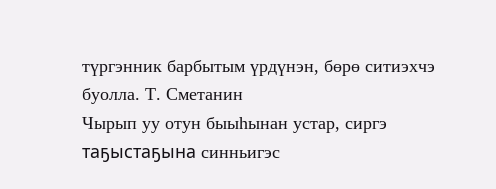түргэнник барбытым үрдүнэн, бөрө ситиэхчэ буолла. Т. Сметанин
Чырып уу отун быыһынан устар, сиргэ таҕыстаҕына синньигэс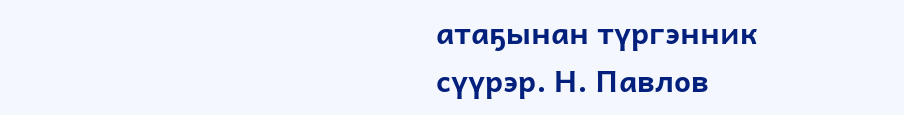атаҕынан түргэнник сүүрэр. Н. Павлов